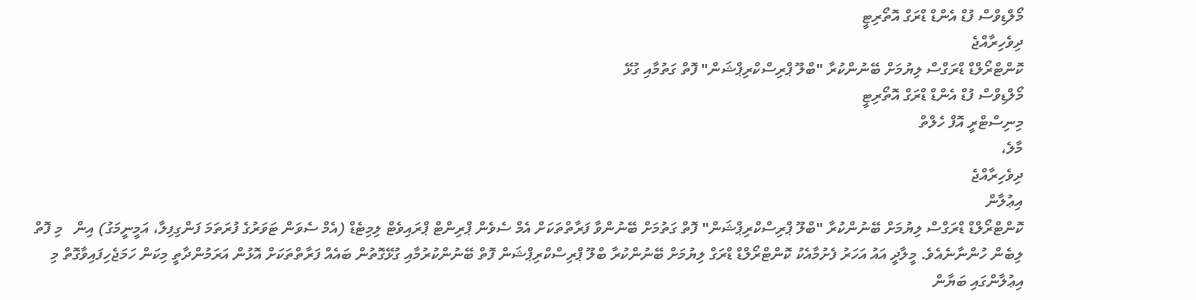މޯލްޑިވްސް ފުޑް އެންޑް ޑްރަގް އޮތޯރިޓީ
ދިވެހިރާއްޖެ
ކޮންޓްރޯލްޑް ޑްރަގްސް ލިޔުމަށް ބޭނުންކުރާ "ބްލޫ ޕްރިސްކްރިޕްޝަން" ފޮތް ގަތުމާއި ގުޅޭ
މޯލްޑިވްސް ފުޑް އެންޑް ޑްރަގް އޮތޯރިޓީ
މިނިސްޓްރީ އޮފް ހެލްތް
މާލެ،
ދިވެހިރާއްޖެ
އިޢުލާން
ކޮންޓްރޯލްޑް ޑްރަގްސް ލިޔުމަށް ބޭނުންކުރާ "ބްލޫ ޕްރިސްކްރިޕްޝަން" ފޮތް ގަތުމަށް ބޭނުންވާ ފަރާތްތަކަށް އެމް ސެވެން ޕްރިންޓް ޕްރައިވެޓް ލިމިޓެޑް (އެމް ސެވަން ޓަވަރުގެ ފުރަތަމަ ފަންގިފިލާ، އަމީނީމަގު) އިން   މި ފޮތް ލިބެން ހުންނާނެއެވެ. މީލާދީ އައު އަހަރު ފެށުމާއެކު ކޮންޓްރޯލްޑް ޑްރަގް ލިޔުމަށް ބޭނުންކުރާ ބްލޫ ޕްރިސްކްރިޕްޝަން ފޮތް ބޭނުންކުރުމާއި ގުޅޭގޮތުން ބައެއް ފަރާތްތަކަށް އޮޅުން އަރަމުންދާތީ މިކަން ހަމަޖެހިފައިވާގޮތް މި އިޢުލާންގައި ބަޔާން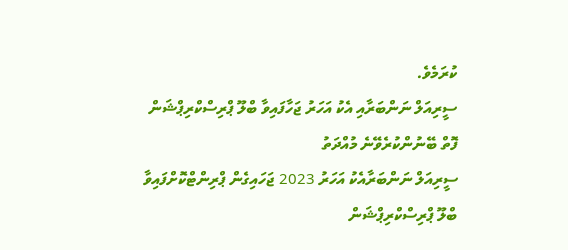ކުރަމެވެ.
ސީރިއަލް ނަންބަރާއި އެކު އަހަރު ޖަހާފައިވާ ބްލޫ ޕްރިސްކްރިޕްޝަން ފޮތް ބޭނުންކުރެވޭނެ މުއްދަތު
ސީރިއަލް ނަންބަރާއެކު އަހަރު 2023 ޖަހައިގެން ޕްރިންޓްކޮށްފައިވާ ބްލޫ ޕްރިސްކްރިޕްޝަން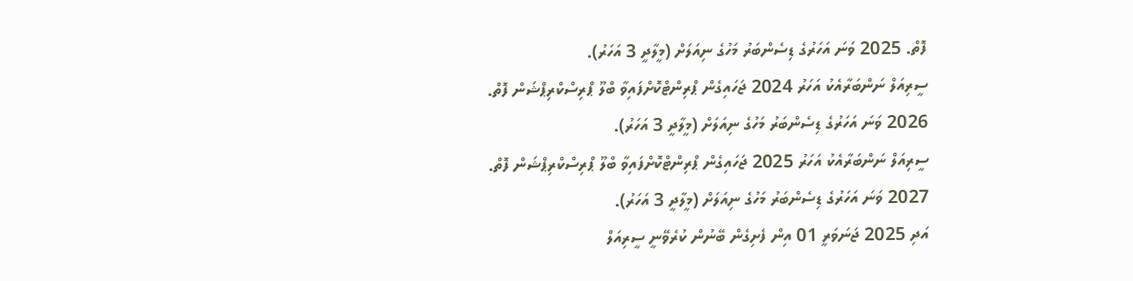ފޮތް. 2025 ވަނަ އަހަރުގެ ޑިސެންބަރު މަހުގެ ނިއަލަށް (މީލާދީ 3 އަހަރު).
ސީރިއަލް ނަންބަރާއެކު އަހަރު 2024 ޖަހައިގެން ޕްރިންޓްކޮށްފައިވާ ބްލޫ ޕްރިސްކްރިޕްޝަން ފޮތް. 2026 ވަނަ އަހަރުގެ ޑިސެންބަރު މަހުގެ ނިއަލަށް (މީލާދީ 3 އަހަރު).
ސީރިއަލް ނަންބަރާއެކު އަހަރު 2025 ޖަހައިގެން ޕްރިންޓްކޮށްފައިވާ ބްލޫ ޕްރިސްކްރިޕްޝަން ފޮތް. 2027 ވަނަ އަހަރުގެ ޑިސެންބަރު މަހުގެ ނިއަލަށް (މީލާދީ 3 އަހަރު).
އަދި 2025 ޖަނަވަރީ 01 އިން ފެށިގެން ބޭނުން ކުރެވޭނީ ސީރިއަލް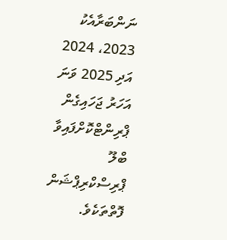ނަންބަރާއެކު 2023، 2024 އަދި 2025 ވަނަ އަހަރު ޖަހައިގެން ޕްރިންޓްކޮށްފައިވާ ބްލޫ ޕްރިސްކްރިޕްޝަން ފޮތްތަކެވެ.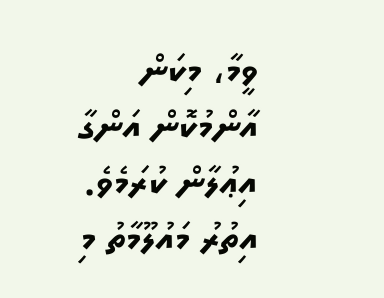ވީމާ، މިކަން އާންމުކޮން އަންގާ އިޢުލާން ކުރަމެވެ. އިތުރު މައުލޫމާތު މި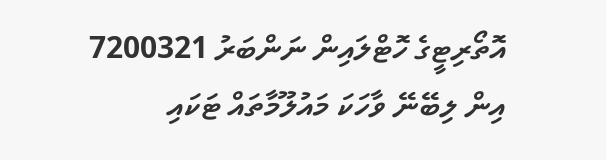އޮތޯރިޓީގެ ހޮޓްލައިން ނަންބަރު 7200321 އިން ލިބޭނޭ ވާހަކަ މައުލޫމާތައް ޓަކައި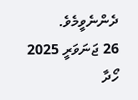ދެންނެވީމެވެ.
26 ޖަނަވަރީ 2025
ހޯދާ